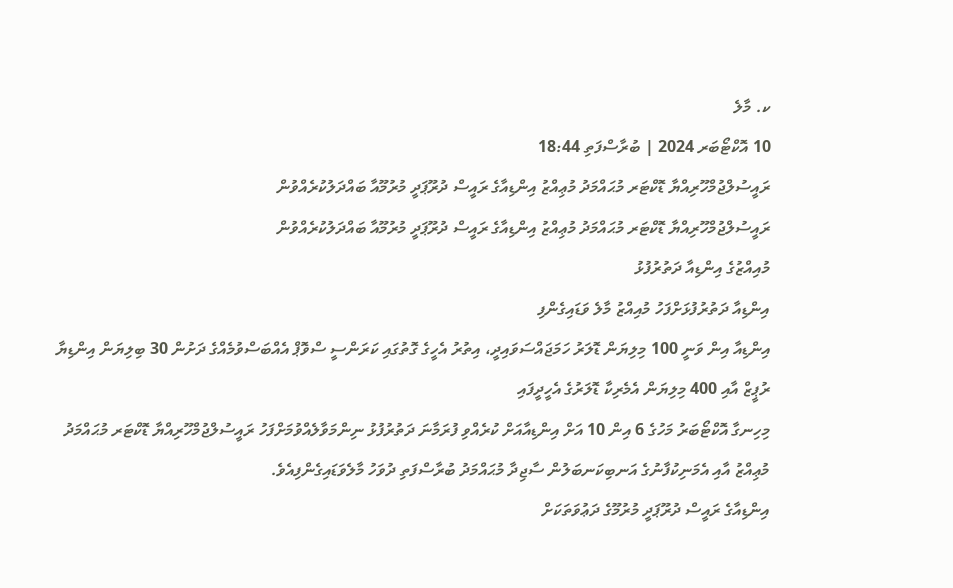ކ. މާލެ
10 އޮކްޓޯބަރ 2024 | ބުރާސްފަތި 18:44
ރައީސުލްޖުމްހޫރިއްޔާ ޑޮކްޓަރ މުޙައްމަދު މުޢިއްޒު އިންޑިއާގެ ރައީސް ދުރޫޕަދީ މުރުމޫއާ ބައްދަލުކުރެއްވުން
ރައީސުލްޖުމްހޫރިއްޔާ ޑޮކްޓަރ މުޙައްމަދު މުޢިއްޒު އިންޑިއާގެ ރައީސް ދުރޫޕަދީ މުރުމޫއާ ބައްދަލުކުރެއްވުން
މުއިއްޒުގެ އިންޑިއާ ދަތުރުފުޅު
އިންޑިއާ ދަތުރުފުޅަށްފަހު މުއިއްޒު މާލެ ވަޑައިގެންފި
އިންޑިއާ އިން ވަނީ 100 މިލިޔަން ޑޮލަރު ހަމަޖައްސަވައިދީ، އިތުރު އެހީގެ ގޮތުގައި ކަރަންސީ ސްވޮޕް އެއްބަސްވުމެއްގެ ދަށުން 30 ބިލިޔަން އިންޑިޔާ ރުޕީޒް އާއި 400 މިލިޔަން އެމެރިކާ ޑޮލަރުގެ އެހީދީފައި
މިހިނގާ އޮކްޓޯބަރު މަހުގެ 6 އިން 10 އަށް އިންޑިއާއަށް ކުރެއްވި ފުރަމާނަ ދަތުރުފުޅު ނިންމަވާލެއްވުމަށްފަހު ރައީސުލްޖުމްހޫރިއްޔާ ޑޮކްޓަރ މުޙައްމަދު މުޢިއްޒު އާއި އެމަނިކުފާނުގެ އަނބިކަނބަލުން ސާޖިދާ މުޙައްމަދު ބުރާސްފަތި ދުވަހު މާލެވަޑައިގެންފިއެވެ.
އިންޑިއާގެ ރައީސް ދުރޫޕަދީ މުރުމޫގެ ދަޢުވަތަކަށް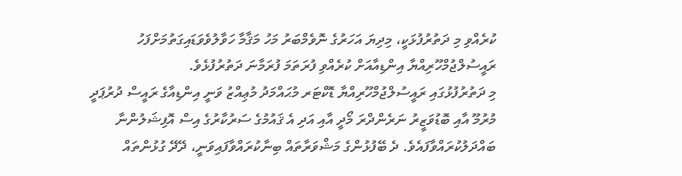ކުރެއްވި މި ދަތުރުފުޅަކީ، މިދިޔަ އަހަރުގެ ނޮވެމްބަރު މަހު މަޤާމާ ހަވާލުވެވަޑައިގަތުމަށްފަހު ރައީސުލްޖުމްހޫރިއްޔާ އިންޑިއާއަށް ކުރެއްވި ފުރަތަމަ ފުރަމާނަ ދަތުރުފުޅެވެ.
މި ދަތުރުފުޅުގައި ރައީސުލްޖުމްހޫރިއްޔާ ޑޮކްޓަރ މުޙައްމަދު މުޢިއްޒު ވަނީ އިންޑިއާގެ ރައީސް ދުރުޕަދީ މުރުމޫ އާއި ބޮޑުވަޒީރު ނަރެންދްރަ މޯދީ އާއި އަދި އެ ޤައުމުގެ ސަރުކާރުގެ އިސް އޮފިޝަލުންނާ ބައްދަލުކުރައްވާފައެވެ. ދެ ބޭފުޅުންގެ މަޝްވަރާތައް ބިނާކުރައްވާފައިވަނީ، ދޭދޭ ގުޅުންތައް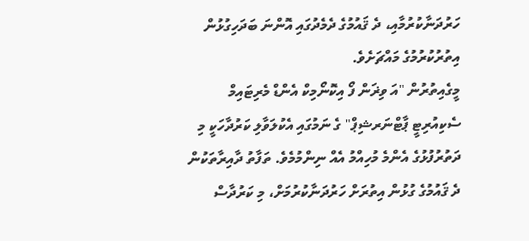ހަރުދަނާކުރުމާއި، ދެ ޤައުމުގެ ދެމެދުގައި އޮންނަ ބަދަހިގުޅުން އިތުރުކުރުމުގެ މައްޗަށެވެ.
މީގެއިތުރުން "އަ ވިޜަން ފޯ އިކޮނޯމިކް އެންޑް މެރިޓައިމް ސެކިއުރިޓީ ޕާޓްނަރޝިޕް" ގެ ނަމުގައި އެކުލަވާލި ކަރުދާހަކީ މި ދަތުރުފުޅުގެ އެންމެ މުހިއްމު އެއް ނިންމުމެވެ. ތަފާތު ދާއިރާތަކުން ދެ ޤައުމުގެ ގުޅުން އިތުރަށް ހަރުދަނާކުރުމަށް، މި ކަރުދާސް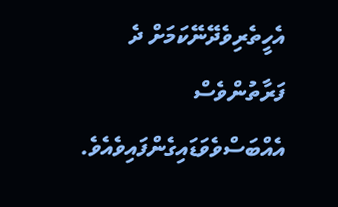އެހީތެރިވެދޭނޭކަމަށް ދެ ފަރާތުންވެސް އެއްބަސްވެވަޑައިގެންފައިވެއެވެ.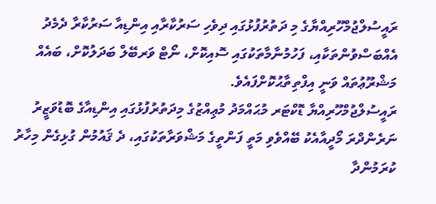ރައީސުލްޖުމްހޫރިއްޔާގެ މި ދަތުރުފުޅުގައި ދިވެހި ސަރުކާރާއި އިންޑިއާ ސަރުކާރާ ދެމެދު އެއްބަސްވުންތަކާއި، ފަހުމުނާމާތަކުގައި ސޮއިކޮށް، ނޯޓް ވަރބޭލް ބަދަލުކޮށް، ބައެއް މަޝްރޫޢުތައް ވަނީ އިފްތިތާޙުކޮށްފައެވެ.
ރައީސުލްޖުމްހޫރިއްޔާ ޑޮކްޓަރ މުޙައްމަދު މުޢިއްޒުގެ މިދަތުރުފުޅުގައި އިންޑިއާގެ ބޮޑުވަޒީރު ނަރެންދްރަ މޯދީއާއެކު ބޭއްވެވި މަތީ ފަންތީގެ މަޝްވަރާތަކުގައި، ދެ ޤައުމުން ގުޅިގެން މިހާރު ކުރަމުންދާ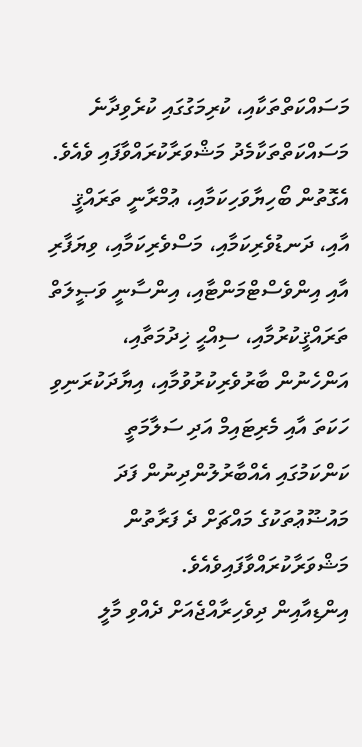މަސައްކަތްތަކާއި، ކުރިމަގުގައި ކުރެވިދާނެ މަސައްކަތްތަކާމެދު މަޝްވަރާކުރައްވާފައި ވެއެވެ. އެގޮތުން ބޯހިޔާވަހިކަމާއި، ޢުމްރާނީ ތަރައްޤީ އާއި، ދަނޑުވެރިކަމާއި، މަސްވެރިކަމާއި، ވިޔަފާރި އާއި އިންވެސްޓްމަންޓާއި، އިންސާނީ ވަޞީލަތް ތަރައްޤީކުރުމާއި، ސިއްޙީ ޚިދުމަތާއި، އަންހެނުން ބާރުވެރިކުރުވުމާއި، އިޔާދަކުރަނިވި ހަކަތަ އާއި މެރިޓައިމް އަދި ސަލާމަތީ ކަންކަމުގައި އެއްބާރުލުންދިނުން ފަދަ މައުޟޫޢުތަކުގެ މައްޗަށް ދެ ފަރާތުން މަޝްވަރާކުރައްވާފައިވެއެވެ.
އިންޑިއާއިން ދިވެހިރާއްޖެއަށް ދެއްވި މާލީ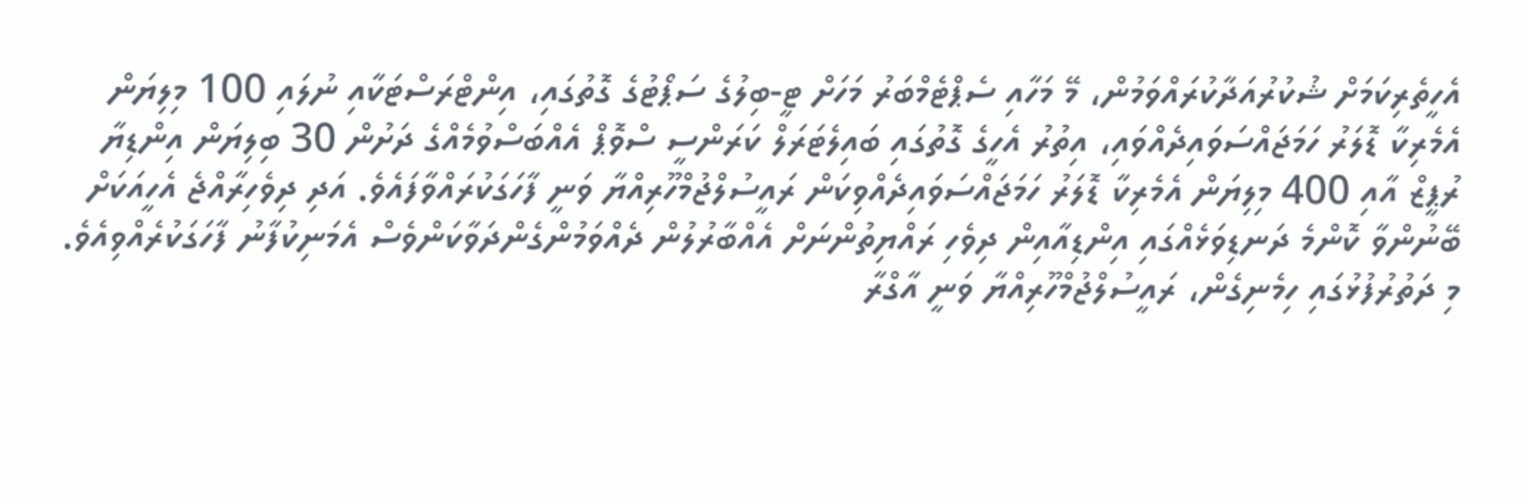އެހީތެރިކަމަށް ޝުކުރުއަދާކުރައްވަމުން، މޭ މަހާއި ސެޕްޓެމްބަރު މަހަށް ޓީ-ބިލުގެ ސަޕޯޓުގެ ގޮތުގައި، އިންޓްރަސްޓަކާއި ނުލައި 100 މިލިޔަން އެމެރިކާ ޑޮލަރު ހަމަޖައްސަވައިދެއްވައި، އިތުރު އެހީގެ ގޮތުގައި ބައިލެޓަރަލް ކަރަންސީ ސްވޮޕް އެއްބަސްވުމެއްގެ ދަށުން 30 ބިލިޔަން އިންޑިޔާ ރުޕީޒް އާއި 400 މިލިޔަން އެމެރިކާ ޑޮލަރު ހަމަޖައްސަވައިދެއްވިކަން ރައީސުލްޖުމްހޫރިއްޔާ ވަނީ ފާހަގަކުރައްވާފައެވެ. އަދި ދިވެހިރާއްޖެ އެހީއަކަށް ބޭނުންވާ ކޮންމެ ދަނޑިވަޅެއްގައި އިންޑިއާއިން ދިވެހި ރައްޔިތުންނަށް އެއްބާރުލުން ދެއްވަމުންގެންދަވާކަންވެސް އެމަނިކުފާނު ފާހަގަކުރެއްވިއެވެ.
މި ދަތުރުފުޅުގައި ހިމެނިގެން، ރައީސުލްޖުމްހޫރިއްޔާ ވަނީ އާގްރާ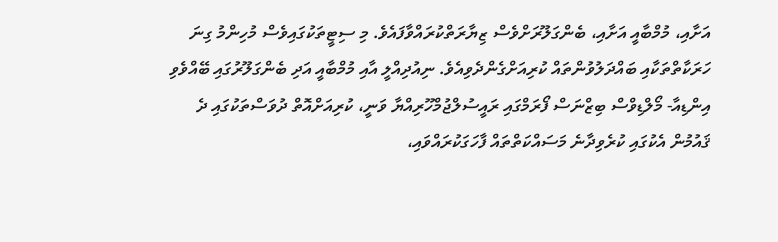އަށާއި، މުމްބާއީ އަށާއި، ބެންގަލޫރަށްވެސް ޒިޔާރަތްކުރައްވާފައެވެ. މި ސިޓީތަކުގައިވެސް މުހިންމު ގިނަ ހަރަކާތްތަކާއި ބައްދަލުވުންތައް ކުރިއަށްގެންދެވިއެވެ. ނިއުދިއްލީ އާއި މުމްބާއީ އަދި ބެންގަލޫރުގައި ބޭއްވެވި އިންޑިއާ- މޯލްޑިވްސް ބިޒްނަސް ފޯރަމްގައި ރައީސުލްޖުމްހޫރިއްޔާ ވަނީ، ކުރިއަށްއޮތް ދުވަސްތަކުގައި ދެ ޤައުމުން އެކުގައި ކުރެވިދާނެ މަސައްކަތްތައް ފާހަގަކުރައްވައި،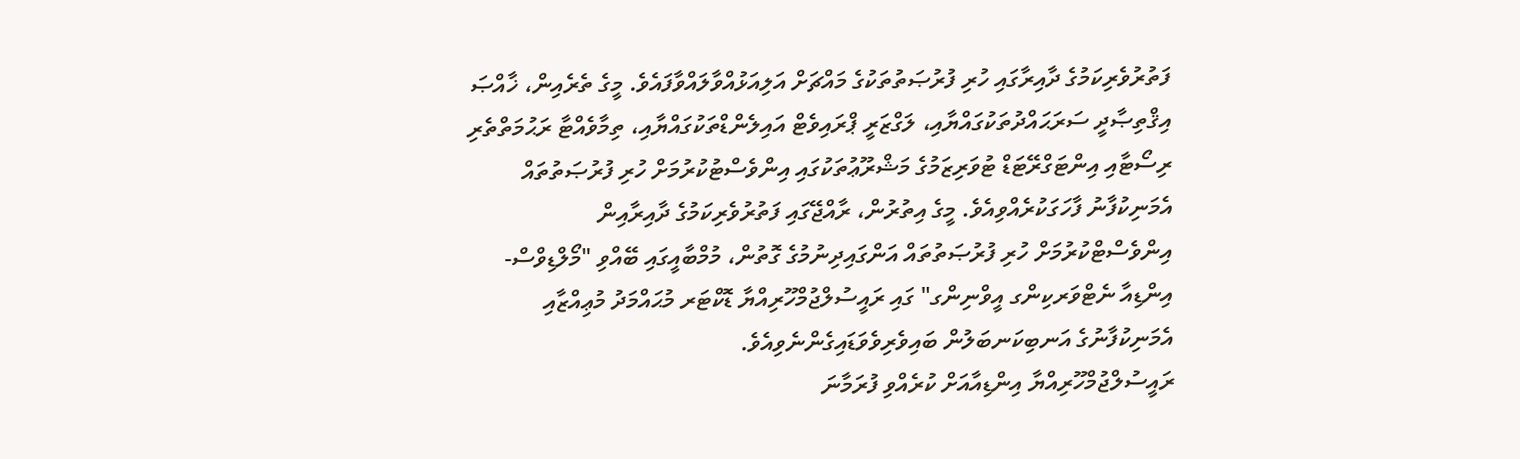ފަތުރުވެރިކަމުގެ ދާއިރާގައި ހުރި ފުރުޞަތުތަކުގެ މައްޗަށް އަލިއަޅުއްވާލައްވާފައެވެ. މީގެ ތެރެއިން، ޚާއްޞަ އިޤްތިޞާދީ ސަރަޙައްދުތަކުގައްޔާއި، ލަގްޒަރީ ޕްރައިވެޓް އައިލެންޑްތަކުގައްޔާއި، ތިމާވެއްޓާ ރަޙުމަތްތެރި ރިސޯޓާއި އިންޓަގްރޭޓަޑް ޓުވަރިޒަމުގެ މަޝްރޫޢުތަކުގައި އިންވެސްޓުކުރުމަށް ހުރި ފުރުޞަތުތައް އެމަނިކުފާނު ފާހަގަކުރެއްވިއެވެ. މީގެ އިތުރުން، ރާއްޖޭގައި ފަތުރުވެރިކަމުގެ ދާއިރާއިން އިންވެސްޓްކުރުމަށް ހުރި ފުރުޞަތުތައް އަންގައިދިނުމުގެ ގޮތުން، މުމްބާއީގައި ބޭއްވި "މޯލްޑިވްސް-އިންޑިއާ ނެޓްވަރކިންގ އީވްނިންގ" ގައި ރައީސުލްޖުމްހޫރިއްޔާ ޑޮކްޓަރ މުޙައްމަދު މުޢިއްޒާއި އެމަނިކުފާނުގެ އަނބިކަނބަލުން ބައިވެރިވެވަޑައިގެންނެވިއެވެ.
ރައީސުލްޖުމްހޫރިއްޔާ އިންޑިއާއަށް ކުރެއްވި ފުރަމާނަ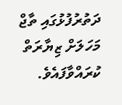ދަތުރުފުޅުގައި ތާޖް މަހަލަށް ޒިޔާރަތް ކުރައްވާފައެވެ.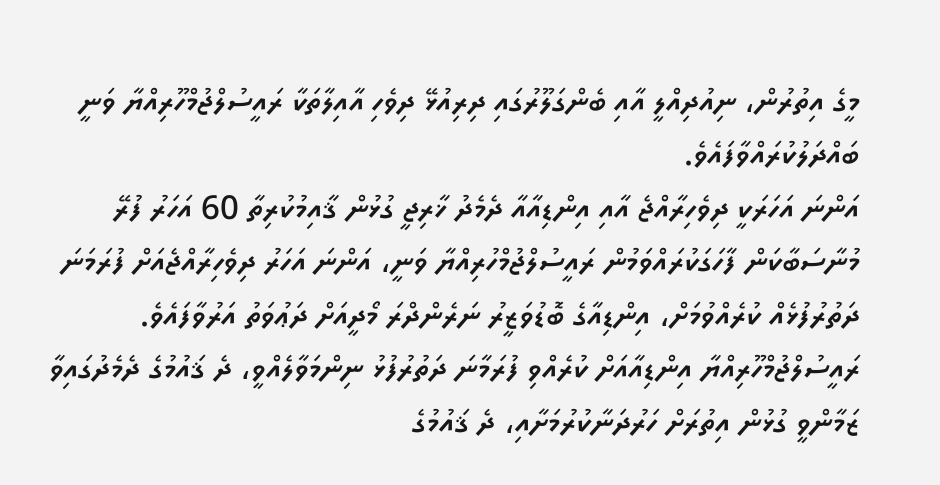މީގެ އިތުރުން، ނިއުދިއްލީ އާއި ބެންގަލޫރުގައި ދިރިއުޅޭ ދިވެހި އާއިލާތަކާ ރައީސުލްޖުމްހޫރިއްޔާ ވަނީ ބައްދަލުކުރައްވާފައެވެ.
އަންނަ އަހަރަކީ ދިވެހިރާއްޖެ އާއި އިންޑިއާއާ ދެމެދު ޚާރިޖީ ގުޅުން ޤާއިމުކުރިތާ 60 އަހަރު ފުރޭ މުނާސަބާކަން ފާހަގަކުރައްވަމުން ރައީސުލްޖުމްހުރިއްޔާ ވަނީ، އަންނަ އަހަރު ދިވެހިރާއްޖެއަށް ފުރަމަނަ ދަތުރުފުޅެއް ކުރެއްވުމަށް، އިންޑިއާގެ ބޮޑުވަޒީރު ނަރެންދްރަ މޯދީއަށް ދަޢުވަތު އަރުވާފައެވެ.
ރައީސުލްޖުމްހޫރިއްޔާ އިންޑިއާއަށް ކުރެއްވި ފުރަމާނަ ދަތުރުފުޅު ނިންމަވާލެއްވީ، ދެ ޤައުމުގެ ދެމެދުގައިވާ ޒަމާންވީ ގުޅުން އިތުރަށް ހަރުދަނާކުރުމަށާއި، ދެ ޤައުމުގެ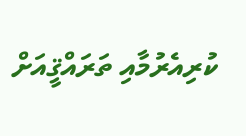ކުރިއެރުމާއި ތަރައްޤީއަށް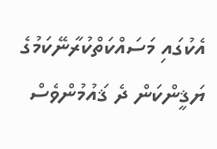އެކުގައި މަސައްކަތްކުރާނޭކަމުގެ ޔަޤީންކަން ދެ ޤައުމުންވެސް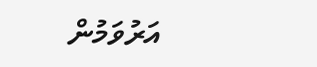އަރުވަމުން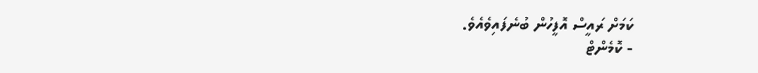ކަމަށް ރައީސް އޮފީހުން ބުނެފައިވެއެވެ.
- ކޮމެންޓް